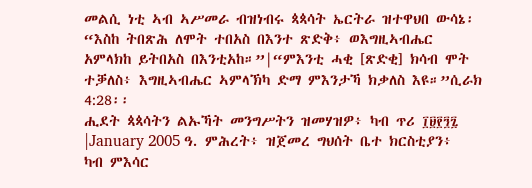መልሲ ነቲ ኣብ ኣሥመራ ብዝነብሩ ጳጳሳት ኤርትራ ዝተዋህበ ውሳኔ፡
“እስከ ትበጽሕ ለሞት ተበአስ በእንተ ጽድቅ፥ ወእግዚኣብሔር አምላክከ ይትበአስ በእንቲአከ።”|“ምእንቲ ሓቂ [ጽድቂ] ክሳብ ሞት ተቓለስ፥ እግዚኣብሔር ኣምላኽካ ድማ ምእንታኻ ክቃለስ እዩ።”ሲራክ 4:28፡፡
ሒደት ጳጳሳትን ልኡኻት መንግሥትን ዝመሃዝዎ፥ ካብ ጥሪ ፲፱፻፺፯ |January 2005 ዓ. ምሕረት፥ ዝጀመረ ግህሰት ቤተ ክርስቲያን፥ ካብ ምእሳር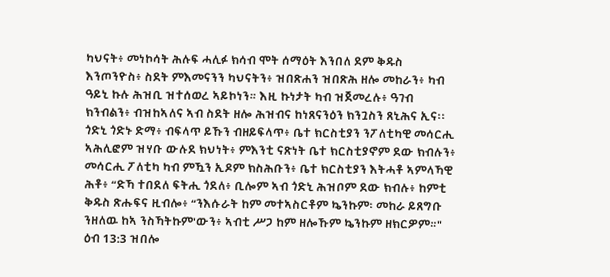ካህናት፥ መነኮሳት ሕሉፍ ሓሊፉ ክሳብ ሞት ሰማዕት እንበለ ደም ቅዱስ እንጦንዮስ፥ ስደት ምእመናንን ካህናትን፥ ዝበጽሐን ዝበጽሕ ዘሎ መከራን፥ ካብ ዓይኒ ኩሉ ሕዝቢ ዝተሰወረ ኣይኮነን። እዚ ኩነታት ካብ ዝጀመረሉ፥ ዓገብ ክንብልን፥ ብዝከኣለና ኣብ ስደት ዘሎ ሕዝብና ከነጸናንዕን ክንጓስን ጸኒሕና ኢና፡፡
ጎድኒ ጎድኑ ድማ፥ ብፍላጥ ይኹን ብዘይፍላጥ፥ ቤተ ክርስቲያን ንፖለቲካዊ መሳርሒ ኣሕሊፎም ዝሃቡ ውሉደ ክህነት፥ ምእንቲ ናጽነት ቤተ ክርስቲያኖም ደው ክብሉን፥ መሳርሒ ፖለቲካ ካብ ምዃን ኢዶም ክስሕቡን፥ ቤተ ክርስቲያን እትሓቶ ኣምላኻዊ ሕቶ፥ “ድኻ ተበደለ ፍትሒ ጎደለ፥ ቢሎም ኣብ ጎድኒ ሕዝቦም ደው ክብሉ፥ ከምቲ ቅዱስ ጽሑፍና ዚብሎ፥ “ንእሱራት ከም መተኣስርቶም ኴንኩም፡ መከራ ይጸግቡ ንዘለዉ ከኣ ንስኻትኩም'ውን፥ ኣብቲ ሥጋ ከም ዘሎኹም ኴንኩም ዘክርዎም።" ዕብ 13:3 ዝበሎ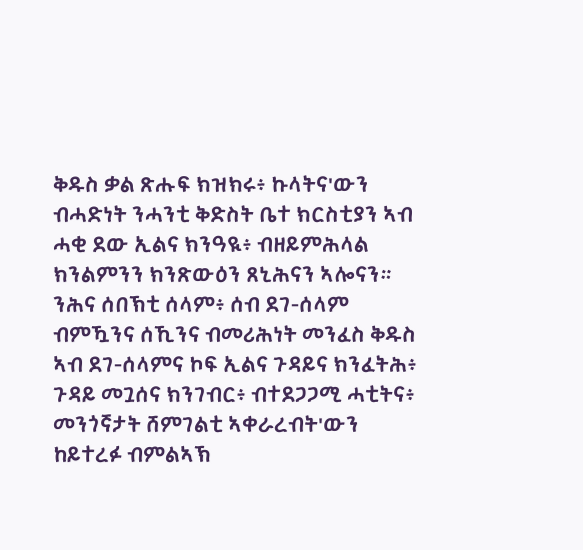ቅዱስ ቃል ጽሑፍ ክዝክሩ፥ ኩላትና'ውን ብሓድነት ንሓንቲ ቅድስት ቤተ ክርስቲያን ኣብ ሓቂ ደው ኢልና ክንዓዪ፥ ብዘይምሕላል ክንልምንን ክንጽውዕን ጸኒሕናን ኣሎናን። ንሕና ሰበኽቲ ሰላም፥ ሰብ ደገ-ሰላም ብምዃንና ሰኺንና ብመሪሕነት መንፈስ ቅዱስ ኣብ ደገ-ሰላምና ኮፍ ኢልና ጉዳይና ክንፈትሕ፥ ጉዳይ መጓሰና ክንገብር፥ ብተደጋጋሚ ሓቲትና፥ መንጎኛታት ሸምገልቲ ኣቀራረብት'ውን ከይተረፉ ብምልኣኽ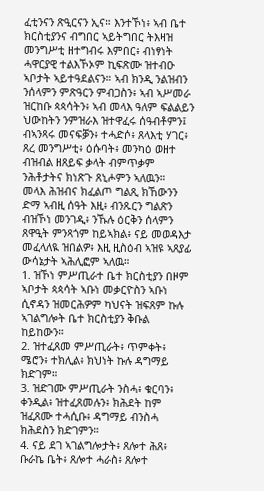ፈቲንናን ጽዒርናን ኢና። እንተኾነ፥ ኣብ ቤተ ክርስቲያንና ብግበር ኣይትግበር ትእዛዝ መንግሥቲ ዘተግብሩ እምበር፥ ብነፃነት ሓዋርያዊ ተልእኾኦም ኪፍጽሙ ዝተብዑ ኣቦታት ኣይተዓደልናን። ኣብ ክንዲ ንልዝብን ንሰላምን ምጽዓርን ምብጋስን፥ ኣብ ኣሥመራ ዝርከቡ ጳጳሳትን፥ ኣብ መላእ ዓለም ፍልልይን ህውከትን ንምዝራእ ዝተዋፈሩ ሰዓብቶምን፤ ብኣንጻሩ መናፍቓን፥ ተሓድሶ፥ ጸላእቲ ሃገር፥ ጸረ መንግሥቲ፥ ዕሱባት፥ መንካዕ ወዘተ ብዝብል ዘጸይፍ ቃላት ብምጥቃም ንሕቶታትና ክነጽጉ ጸኒሖምን ኣለዉን።
መላእ ሕዝብና ክፈልጦ ግልጺ ክኸውንን ድማ ኣብዚ ሰዓት እዚ፥ ብንጹርን ግልጽን ብዝኾነ መንገዲ፥ ንኹሉ ዕርቅን ሰላምን ጸዋዒት ምንጻጎም ከይኣክል፥ ናይ መወዳእታ መፈላለዪ ዝበልዎ፥ እዚ ዚስዕብ ኣዝዩ ኣጸያፊ ውሳኔታት ኣሕሊፎም ኣለዉ።
1. ዝኾነ ምሥጢራተ ቤተ ክርስቲያን በዞም ኣቦታት ጳጳሳት ኣቡነ መቃርዮስን ኣቡነ ሲኖዳን ዝመርሕዎም ካህናት ዝፍጸም ኩሉ ኣገልግሎት ቤተ ክርስቲያን ቅቡል ከይከውን።
2. ዝተፈጸመ ምሥጢራት፥ ጥምቀት፥ ሜሮን፥ ተክሊል፥ ክህነት ኩሉ ዳግማይ ክድገም።
3. ዝድገሙ ምሥጢራት ንስሓ፥ ቁርባን፥ ቀንዲል፥ ዝተፈጸመሉን፥ ክሕደት ከም ዝፈጸሙ ተሓሲቡ፥ ዳግማይ ብንስሓ ክሕደስን ክድገምን።
4. ናይ ደገ ኣገልግሎታት፥ ጸሎተ ሕጸ፥ ቡራኬ ቤት፥ ጸሎተ ሓራስ፥ ጸሎተ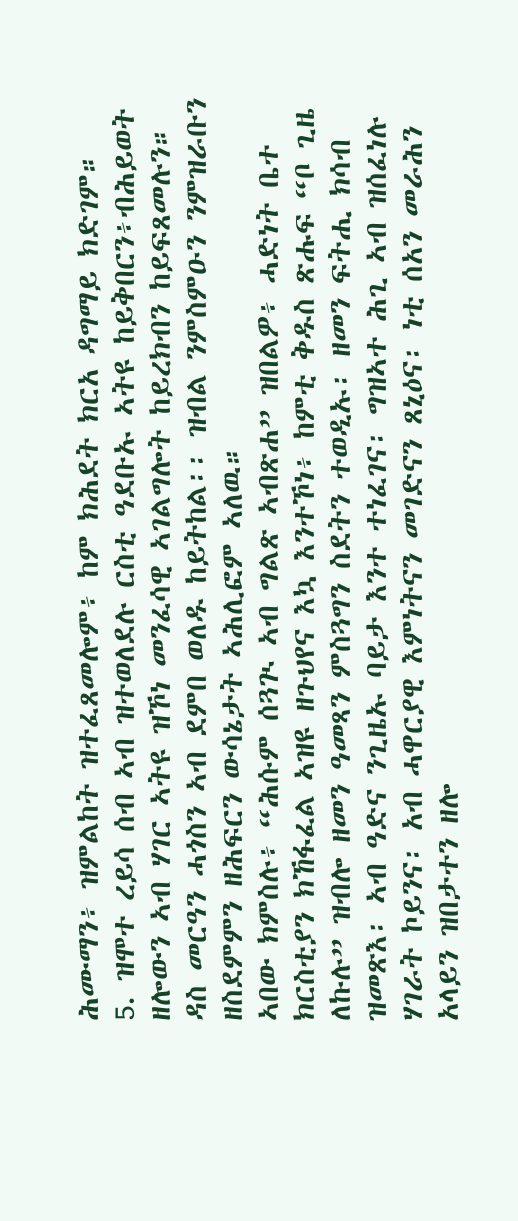ሕሙማን፥ ዝምልከት ዝተፈጸመሎም፥ ከም ክሕደት ክርአ ዳግማይ ክድገም።
5. ዝሞተ ረይሳ ሰብ ኣብ ዝተወለደሉ ርስቲ ዓደቡኡ ኣትዩ ከይቅበርን፥ብሕይወት ዘሎውን ኣብ ሃገር ኣትዩ ዝኾነ መንፈሳዊ ኣገልግሎት ከይረክብን ከይፍጸመሉን። ዳስ መርዓን ሓጎስን ኣብ ደምበ ወለዱ ከይትከል፡፡ ዝብል ንምስምዑን ንምዝራቡን ዘስደምምን ዘሕፍርን ውሳኔታት ኣሕሊፎም ኣለዉ።
ኣበው ክምስሉ፥ “ሕሱም ሰጓጒ ኣብ ግልጽ ኣብጽሐ” ዝበልዎ፥ ሓድነት ቤተ ክርስቲያን ክኸፋፈል ኣዝዩ ዘጉህየና እኳ እንተኾነ፥ ከምቲ ቅዱስ ጽሑፍ “ቦ ጊዜ ለኩሉ” ዝብሎ ዘመን ዓመጻን ምስጓግን ስደትን ተወዲኡ፡ ዘመን ፍትሒ ክሳብ ዝመጽእ፡ ኣብ ዓድና ንጊዜኡ ባይታ እንተ ተነፈገና፡ ግዝኣተ ሕጊ ኣብ ዝሰፈነሉ ሃገራት ኮይንና፡ አብ ሓዋርያዊ እምነትናን መገድናን ጸኒዕና፡ ነቲ ሰአን መራሕን አላይን ዝበታተን ዘሎ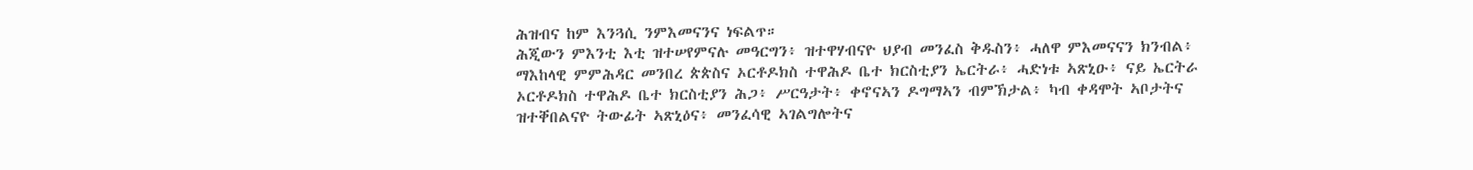ሕዝብና ከም እንጓሲ ንምእመናንና ነፍልጥ።
ሕጂውን ምእንቲ እቲ ዝተሠየምናሉ መዓርግን፥ ዝተዋሃብናዮ ህያብ መንፈስ ቅዱስን፥ ሓለዋ ምእመናናን ክንብል፥ ማእከላዊ ምምሕዳር መንበረ ጵጵስና ኦርቶዶክስ ተዋሕዶ ቤተ ክርስቲያን ኤርትራ፥ ሓድነቱ ኣጽኒዑ፥ ናይ ኤርትራ ኦርቶዶክስ ተዋሕዶ ቤተ ክርስቲያን ሕጋ፥ ሥርዓታት፥ ቀኖናኣን ዶግማኣን ብምኽታል፥ ካብ ቀዳሞት ኣቦታትና ዝተቐበልናዮ ትውፊት ኣጽኒዕና፥ መንፈሳዊ ኣገልግሎትና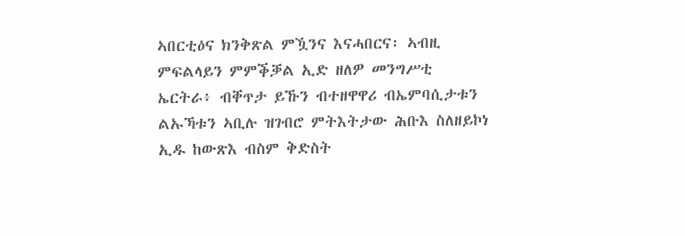ኣበርቲዕና ክንቅጽል ምዃንና እናሓበርና፡ ኣብዚ ምፍልላይን ምምቕቓል ኢድ ዘለዎ መንግሥቲ ኤርትራ፥ ብቐጥታ ይኹን ብተዘዋዋሪ ብኤምባሲታቱን ልኡኻቱን ኣቢሉ ዝገብሮ ምትእትታው ሕቡእ ስለዘይኮነ ኢዱ ከውጽእ ብስም ቅድስት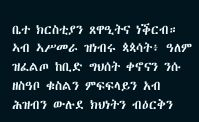ቤተ ክርስቲያን ጸዋዒትና ነቕርብ።
ኣብ ኣሥመራ ዝነብሩ ጳጳሳት፥ ዓለም ዝፈልጦ ከቢድ ግህሰት ቀኖናን ንሱ ዘስዓቦ ቁስልን ምፍፍላይን አብ ሕዝብን ውሉደ ክህነትን ብዕርቅን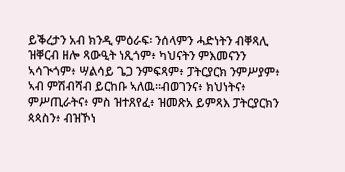ይቕረታን አብ ክንዲ ምዕራፍ፡ ንሰላምን ሓድነትን ብቐጻሊ ዝቐርብ ዘሎ ጻውዒት ነጺጎም፥ ካህናትን ምእመናንን ኣሳጒጎም፥ ሣልሳይ ጌጋ ንምፍጻም፥ ፓትርያርክ ንምሥያም፥ ኣብ ምሽብሻብ ይርከቡ ኣለዉ።ብወገንና፥ ክህነትና፥ ምሥጢራትና፥ ምስ ዝተጸየፈ፥ ዝመጽአ ይምጻእ ፓትርያርክን ጳጳስን፥ ብዝኾነ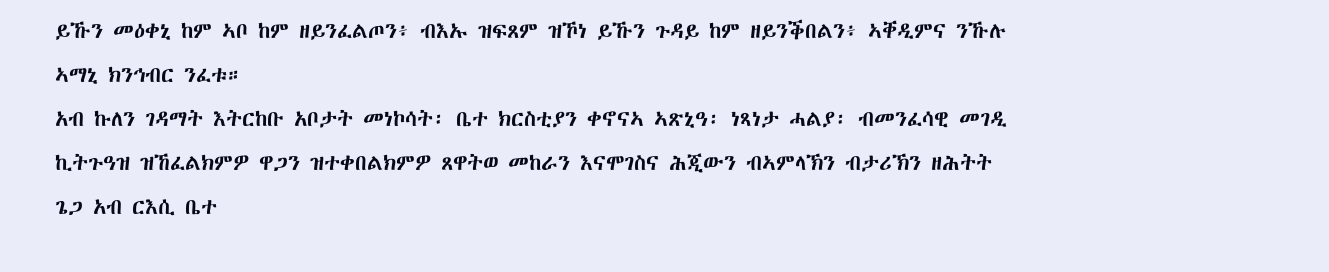ይኹን መዕቀኒ ከም ኣቦ ከም ዘይንፈልጦን፥ ብእኡ ዝፍጸም ዝኾነ ይኹን ጉዳይ ከም ዘይንቕበልን፥ ኣቐዲምና ንኹሉ ኣማኒ ክንኅብር ንፈቱ።
አብ ኩለን ገዳማት እትርከቡ አቦታት መነኮሳት፡ ቤተ ክርስቲያን ቀኖናኣ ኣጽኒዓ፡ ነጻነታ ሓልያ፡ ብመንፈሳዊ መገዲ ኪትጉዓዝ ዝኸፈልክምዎ ዋጋን ዝተቀበልክምዎ ጸዋትወ መከራን እናሞገስና ሕጂውን ብኣምላኽን ብታሪኽን ዘሕትት ጌጋ አብ ርእሲ ቤተ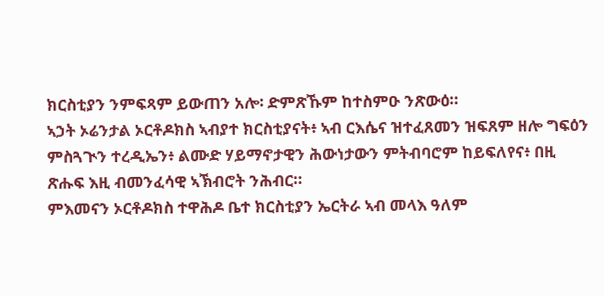ክርስቲያን ንምፍጻም ይውጠን አሎ፡ ድምጽኹም ከተስምዑ ንጽውዕ።
ኣኃት ኦሬንታል ኦርቶዶክስ ኣብያተ ክርስቲያናት፥ ኣብ ርእሴና ዝተፈጸመን ዝፍጸም ዘሎ ግፍዕን ምስጓጒን ተረዲኤን፥ ልሙድ ሃይማኖታዊን ሕውነታውን ምትብባሮም ከይፍለየና፥ በዚ ጽሑፍ እዚ ብመንፈሳዊ ኣኽብሮት ንሕብር።
ምእመናን ኦርቶዶክስ ተዋሕዶ ቤተ ክርስቲያን ኤርትራ ኣብ መላእ ዓለም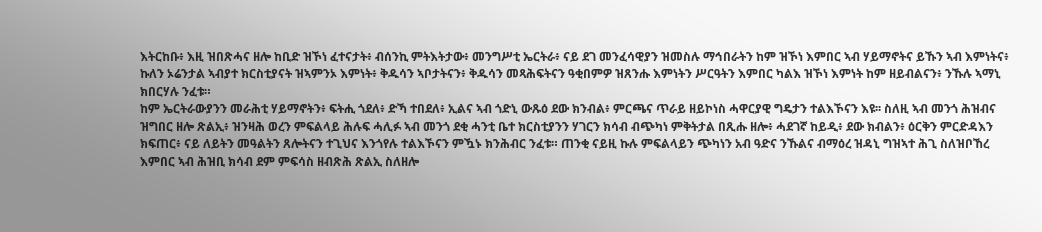እትርከቡ፥ እዚ ዝበጽሓና ዘሎ ከቢድ ዝኾነ ፈተናታት፥ ብሰንኪ ምትእትታው፥ መንግሥቲ ኤርትራ፥ ናይ ደገ መንፈሳዊያን ዝመስሉ ማኅበራትን ከም ዝኾነ እምበር ኣብ ሃይማኖትና ይኹን ኣብ እምነትና፥ ኩለን ኦሬንታል ኣብያተ ክርስቲያናት ዝኣምንኦ እምነት፥ ቅዱሳን ኣቦታትናን፥ ቅዱሳን መጻሕፍትናን ዓቂበምዎ ዝጸንሑ እምነትን ሥርዓትን እምበር ካልእ ዝኾነ እምነት ከም ዘይብልናን፥ ንኹሉ ኣማኒ ክበርሃሉ ንፈቱ።
ከም ኤርትራውያንን መራሕቲ ሃይማኖትን፥ ፍትሒ ጎደለ፥ ድኻ ተበደለ፥ ኢልና ኣብ ጎድኒ ውጹዕ ደው ክንብል፥ ምርጫና ጥራይ ዘይኮነስ ሓዋርያዊ ግዴታን ተልእኾናን እዩ፡፡ ስለዚ ኣብ መንጎ ሕዝብና ዝግበር ዘሎ ጽልኢ፥ ዝንዛሕ ወረን ምፍልላይ ሕሉፍ ሓሊፉ ኣብ መንጎ ደቂ ሓንቲ ቤተ ክርስቲያንን ሃገርን ክሳብ ብጭካነ ምቅትታል በጺሑ ዘሎ፥ ሓደገኛ ከይዲ፥ ደው ክብልን፥ ዕርቅን ምርድዳእን ክፍጠር፥ ናይ ለይትን መዓልትን ጸሎትናን ተጊህና እንጎየሉ ተልእኾናን ምዃኑ ክንሕብር ንፈቱ። ጠንቂ ናይዚ ኩሉ ምፍልላይን ጭካነን አብ ዓድና ንኹልና ብማዕረ ዝዳኒ ግዝኣተ ሕጊ ስለዝቦኸረ እምበር ኣብ ሕዝቢ ክሳብ ደም ምፍሳስ ዘብጽሕ ጽልኢ ስለዘሎ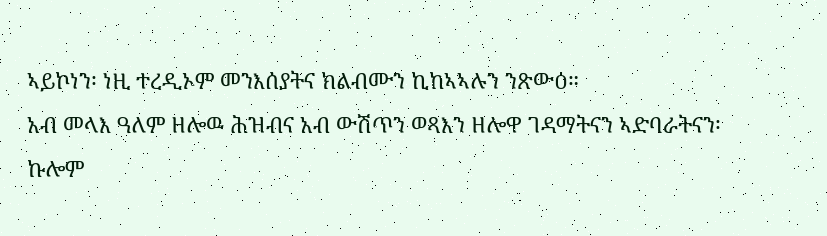ኣይኮነን፡ ነዚ ተረዲኦም መንእሰያትና ክልብሙን ኪከኣኣሉን ንጽውዕ።
አብ መላእ ዓለም ዘሎዉ ሕዝብና አብ ውሽጥን ወጻእን ዘሎዋ ገዳማትናን ኣድባራትናን፡ ኩሎም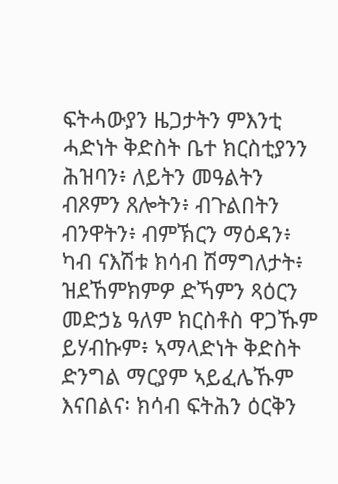ፍትሓውያን ዜጋታትን ምእንቲ ሓድነት ቅድስት ቤተ ክርስቲያንን ሕዝባን፥ ለይትን መዓልትን ብጾምን ጸሎትን፥ ብጉልበትን ብንዋትን፥ ብምኽርን ማዕዳን፥ ካብ ናእሽቱ ክሳብ ሽማግለታት፥ ዝደኸምክምዎ ድኻምን ጻዕርን መድኃኔ ዓለም ክርስቶስ ዋጋኹም ይሃብኩም፥ ኣማላድነት ቅድስት ድንግል ማርያም ኣይፈሌኹም እናበልና፡ ክሳብ ፍትሕን ዕርቅን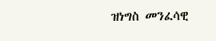ዝነግስ መንፈሳዊ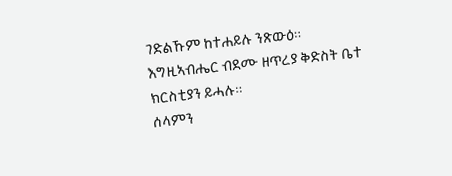ገድልኹም ከተሐይሉ ንጽውዕ።
እግዚኣብሔር ብደሙ ዘጥረያ ቅድስት ቤተ ክርስቲያን ይሓሉ።
ሰላምን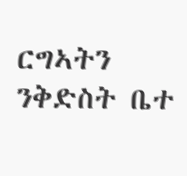ርግኣትን ንቅድስት ቤተ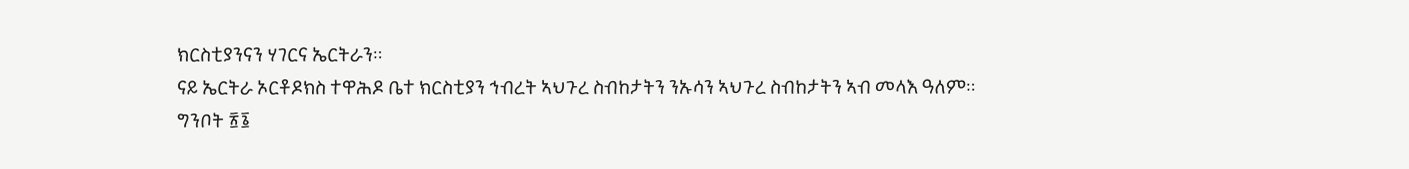ክርስቲያንናን ሃገርና ኤርትራን።
ናይ ኤርትራ ኦርቶዶክስ ተዋሕዶ ቤተ ክርስቲያን ኅብረት ኣህጉረ ስብከታትን ንኡሳን ኣህጉረ ስብከታትን ኣብ መላእ ዓለም።
ግንቦት ፳፮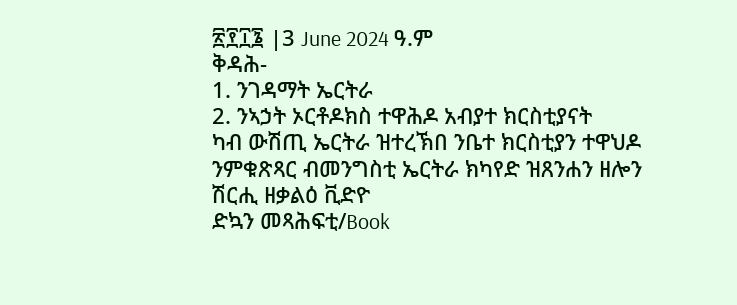፳፻፲፮ |3 June 2024 ዓ.ም
ቅዳሕ-
1. ንገዳማት ኤርትራ
2. ንኣኃት ኦርቶዶክስ ተዋሕዶ አብያተ ክርስቲያናት
ካብ ውሽጢ ኤርትራ ዝተረኽበ ንቤተ ክርስቲያን ተዋህዶ ንምቁጽጻር ብመንግስቲ ኤርትራ ክካየድ ዝጸንሐን ዘሎን ሽርሒ ዘቃልዕ ቪድዮ
ድኳን መጻሕፍቲ/Book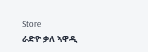Store
ራድዮ ቃለ ኣዋዲ